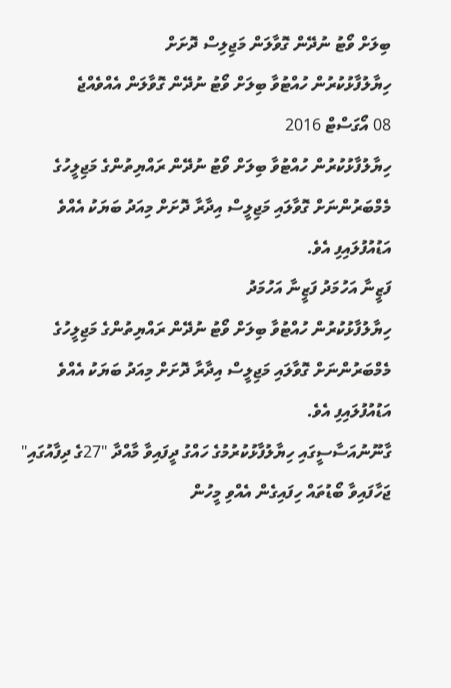ބިލަށް ވޯޓު ނުދޭން ގޮވާލަން މަޖިލިސް ދޮށަށް
ހިޔާލުފާޅުކުރުން ހުއްޓުވާ ބިލަށް ވޯޓު ނުދޭން ގޮވާލަން އެއްވެއްޖެ
08 އޯގަސްޓް 2016
ހިޔާލުފާޅުކުރުން ހުއްޓުވާ ބިލަށް ވޯޓު ނުދޭން ރައްޔިތުންގެ މަޖިލީހުގެ މެމްބަރުންނަށް ގޮވާލައި މަޖިލީސް އިދާރާ ދޮށަށް މިއަދު ބަޔަކު އެއްވެ އަޑުއުފުލައިފި އެވެ.
ފަޒީނާ އަހުމަދު ފަޒީނާ އަހުމަދު
ހިޔާލުފާޅުކުރުން ހުއްޓުވާ ބިލަށް ވޯޓު ނުދޭން ރައްޔިތުންގެ މަޖިލީހުގެ މެމްބަރުންނަށް ގޮވާލައި މަޖިލީސް އިދާރާ ދޮށަށް މިއަދު ބަޔަކު އެއްވެ އަޑުއުފުލައިފި އެވެ.
ގާނޫނުއަސާސީގައި ހިޔާލުފާޅުކުރުމުގެ ހައްގު ދީފައިވާ މާއްދާ "27ގެ ދިފާއުގައި" ޖަހާފައިވާ ބޯޑުތައް ހިފައިގެން އެއްވި މީހުން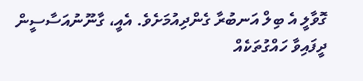ގޮވާލީ އެ ބިލް އަނބުރާ ގެންދިއުމަށެވެ. އެއީ، ގާނޫނުއަސާސީން ދީފައިވާ ހައްގުތަކެއް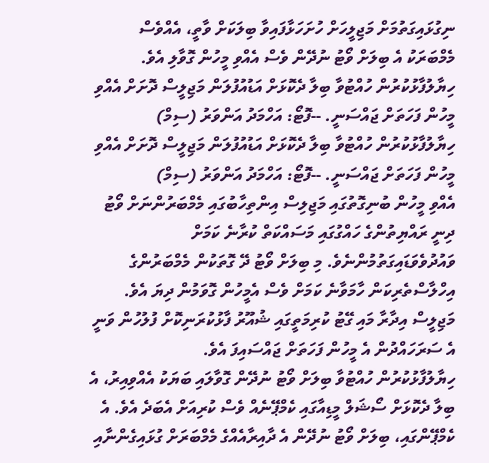ނިގުޅައިގަތުމަށް މަޖިލީހަށް ހުށަހަޅާފައިވާ ބިލަކަށް ވާތީ، އެއްވެސް މެމްބަރަކު އެ ބިލަށް ވޯޓު ނުދޭން ވެސް އެއްވި މީހުން ގޮވާލި އެވެ.
ހިޔާލުފާޅުކުރުން ހުއްޓުވާ ބިލާ ދެކޮޅަށް އަޑުއުފުލަން މަޖިލީސް ދޮށަށް އެއްވި މީހުން ފަހަތަށް ޖައްސަނީ. --ފޮޓޯ: އަހްމަދު އަންވަރު (ސިމް)
ހިޔާލުފާޅުކުރުން ހުއްޓުވާ ބިލާ ދެކޮޅަށް އަޑުއުފުލަން މަޖިލީސް ދޮށަށް އެއްވި މީހުން ފަހަތަށް ޖައްސަނީ. --ފޮޓޯ: އަހްމަދު އަންވަރު (ސިމް)
އެއްވި މީހުން ބުނިގޮތުގައި މަޖިލިސް އިންތިހާބުގައި މެމްބަރުންނަށް ވޯޓު ދިނީ ރައްޔިތުންގެ ހައްގުގައި މަސައްކަތް ކުރާނެ ކަމަށް ވައުދުވެވަޑައިގަތުމުންނެވެ. މި ބިލަށް ވޯޓު ދޭ ގޮތަކުން މެމްބަރުންގެ އިހްލާސްތެރިކަން ހާމަވާނެ ކަމަށް ވެސް އެމީހުން ގޮވަމުން ދިޔަ އެވެ.
މަޖިލީސް އިދާރާ މައި ގޭޓު ކުރިމަތީގައި ޝުއޫރު ފާޅުކުރަނިކޮށް ފުލުހުން ވަނީ އެ ސަރަހައްދުން އެ މީހުން ފަހަތަށް ޖައްސައިފަ އެވެ.
ހިޔާލުފާޅުކުރުން ހުއްޓުވާ ބިލަށް ވޯޓު ނުދޭން ގޮވާލައި ބަޔަކު އެއްވިއިރު، އެ ބިލާ ދެކޮޅަށް ސޯޝަލް މީޑިއާގައި ކެމްޕޭނެއް ވެސް ކުރިއަށް އެބަދެ އެވެ. އެ ކެމްޕޭންގައި، ބިލަށް ވޯޓު ނުދޭން އެ ދާއިރާއެއްގެ މެމްބަރަށް ގުޅައިގެންނާއި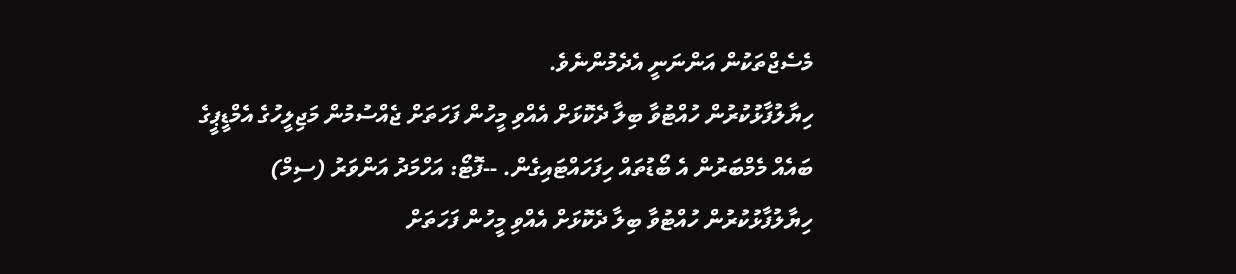މެސެޖްތަކުން އަންނަނީ އެދެމުންނެވެ.
ހިޔާލުފާޅުކުރުން ހުއްޓުވާ ބިލާ ދެކޮޅަށް އެއްވި މީހުން ފަހަތަށް ޖެއްސުމުން މަޖިލީހުގެ އެމްޑީޕީގެ ބައެއް މެމްބަރުން އެ ބޯޑުތައް ހިފަހައްޓައިގެން. --ފޮޓޯ: އަހްމަދު އަންވަރު (ސިމް)
ހިޔާލުފާޅުކުރުން ހުއްޓުވާ ބިލާ ދެކޮޅަށް އެއްވި މީހުން ފަހަތަށް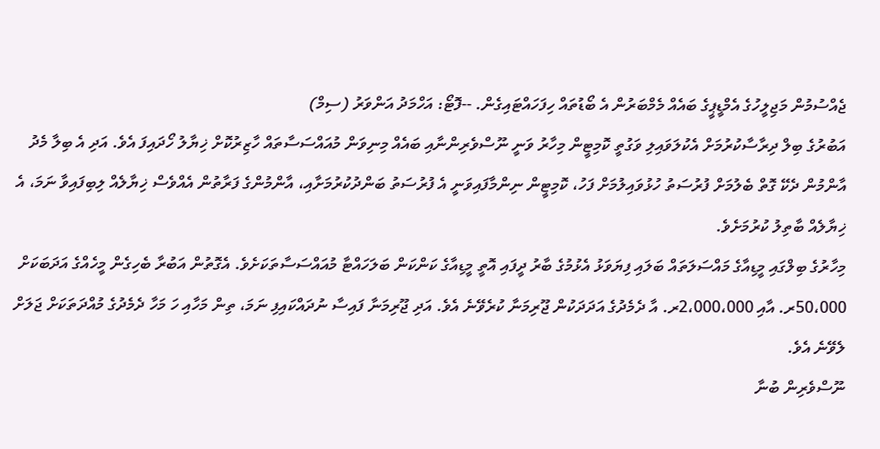ޖެއްސުމުން މަޖިލީހުގެ އެމްޑީޕީގެ ބައެއް މެމްބަރުން އެ ބޯޑުތައް ހިފަހައްޓައިގެން. --ފޮޓޯ: އަހްމަދު އަންވަރު (ސިމް)
އަބުރުގެ ބިލް ދިރާސާކުރުމަށް އެކުލަވައިލި ވަގުތީ ކޮމިޓީން މިހާރު ވަނީ ނޫސްވެރިންނާއި ބައެއް މިނިވަން މުއައްސަސާތައް ހާޒިރުކޮށް ޚިޔާލު ހޯދައިފަ އެވެ. އަދި އެ ބިލާ މެދު އާންމުން ދެކޭ ގޮތް ބެލުމަށް ފުރުސަތު ހުޅުވައިލުމަށް ފަހު، ކޮމިޓީން ނިންމާފައިވަނީ އެ ފުރުސަތު ބަންދުކުރުމަށާއި، އާންމުންގެ ފަރާތުން އެއްވެސް ޚިޔާލެއް ލިބިފައިވާ ނަމަ، އެ ޚިޔާލެއް ބާތިލު ކުރުމަށެވެ.
މިހާރުގެ ބިލްގައި މީޑިއާގެ މައްސަލަތައް ބަލައި ފިޔަވަޅު އެޅުމުގެ ބާރު ދީފައި އޮތީ މީޑިއާގެ ކަންކަން ބަލަހައްޓާ މުއައްސަސާތަކަށެވެ. އެގޮތުން އަބުރާ ބެހިގެން މީހެއްގެ އަދަބަކަށް 50،000ރ. އާއި 2،000،000ރ. އާ ދެމެދުގެ އަދަދަކުން ޖޫރިމަނާ ކުރެވޭނެ އެވެ. އަދި ޖޫރިމަނާ ފައިސާ ނުދައްކައިފި ނަމަ، ތިން މަހާއި ހަ މަހާ ދެމެދުގެ މުއްދަތަކަށް ޖަލަށް ލެވޭނެ އެވެ.
ނޫސްވެރިން ބުނާ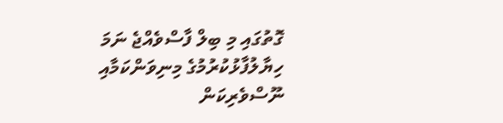ގޮތުގައި މި ބިލް ފާސްވެއްޖެ ނަމަ ހިޔާލުފާޅުކުރުމުގެ މިނިވަންކަމާއި ނޫސްވެރިކަން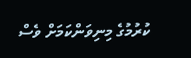ކުރުމުގެ މިނިވަންކަމަށް ވެސް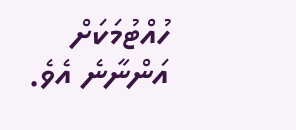ހުއްޓުމަކަށް އަންނާނެ އެވެ.